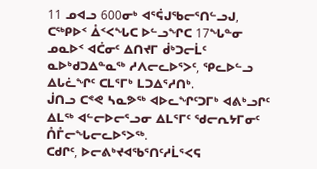11 ᓄᐊᓗ 600ᓂᒃ ᐊᕐᕌᒍᖃᓕᕐᑎᓪᓗᒍ, ᑕᖅᑭᐅᑉ ᐂᑉᐸᖓᑕ ᐅᓪᓗᖏᑕ 17ᖓᓐᓂ ᓄᓇᐅᑉ ᐊᑖᓂᑦ ᐃᑎᔪᒥ ᑰᒃᑐᓕᒫᑦ ᓇᐅᒃᑯᑐᐃᓐᓇᖅ ᓱᐱᓕᓚᐅᕐᐳᑦ, ᕿᓚᐅᓪᓗ ᐃᒐᓛᖏᑦ ᑕᒪᕐᒥᒃ ᒪᑐᐃᕐᓱᑎᒃ.
ᒎᑎᓗ ᑕᕝᕙ ᓴᓇᕗᖅ ᐊᐅᓚᖏᑦᑐᒥᒃ ᐊᕕᒃᓗᒋᑦ ᐃᒪᖅ ᐊᓪᓕᐅᓕᕐᓗᓂ ᐃᒪᕐᒥᑦ ᖁᓕᕆᔭᒥᓂᑦ ᑍᒤᓕᖓᓕᓚᐅᕐᐳᖅ.
ᑕᑯᒋᑦ, ᐅᓕᕕᒃᔪᐊᖃᕐᑎᑦᓱᒫᕐᐸᕋ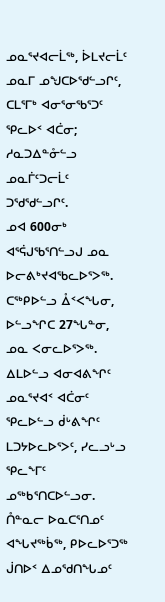ᓄᓇᕐᔪᐊᓕᒫᖅ, ᐆᒪᔪᓕᒫᑦ ᓄᓇᒥ ᓄᖑᑕᐅᖁᓪᓗᒋᑦ, ᑕᒪᕐᒥᒃ ᐊᓂᕐᓂᖃᕐᑐᑦ ᕿᓚᐅᑉ ᐊᑖᓂ; ᓱᓇᑐᐃᓐᓁᓪᓗ ᓄᓇᒦᑦᑐᓕᒫᑦ ᑐᖁᖁᓪᓗᒋᑦ.
ᓄᐊ 600ᓂᒃ ᐊᕐᕌᒍᖃᕐᑎᓪᓗᒍ ᓄᓇ ᐅᓕᕕᒃᔪᐊᖃᓚᐅᕐᐳᖅ.
ᑕᖅᑭᐅᓪᓗ ᐂᑉᐸᖓᓂ, ᐅᓪᓗᖏᑕ 27ᖓᓐᓂ, ᓄᓇ ᐸᓂᓚᐅᕐᐳᖅ.
ᐃᒪᐅᓪᓗ ᐊᓂᐊᕕᖏᑦ ᓄᓇᕐᔪᐊᑉ ᐊᑖᓂᑦ ᕿᓚᐅᓪᓗ ᑰᒡᕕᖏᑦ ᒪᑐᔭᐅᓚᐅᕐᐳᑦ, ᓯᓚᓗᒡᓗ ᕿᓚᖕᒥᑦ ᓄᖅᑲᕐᑎᑕᐅᓪᓗᓂ.
ᑍᓐᓇᓕ ᐅᓇᑕᕐᑎᓄᑦ ᐊᖓᔪᖅᑳᖅ, ᑭᐅᓚᐅᕐᑐᖅ ᒎᑎᐅᑉ ᐃᓄᖁᑎᖓᓄᑦ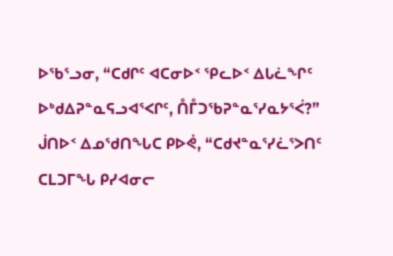ᐅᖃᕐᓗᓂ, “ᑕᑯᒋᑦ ᐊᑕᓂᐅᑉ ᕿᓚᐅᑉ ᐃᒐᓛᖏᑦ ᐅᒃᑯᐃᕈᓐᓇᕋᓗᐊᕐᐸᒋᑦ, ᑍᒤᑐᖃᕈᓐᓇᕐᓯᓇᔭᕐᐹ?” ᒎᑎᐅᑉ ᐃᓄᖁᑎᖓᑕ ᑭᐅᕚ, “ᑕᑯᔪᓐᓇᕐᓯᓛᕐᐳᑎᑦ ᑕᒪᑐᒥᖓ ᑭᓯᐊᓂᓕ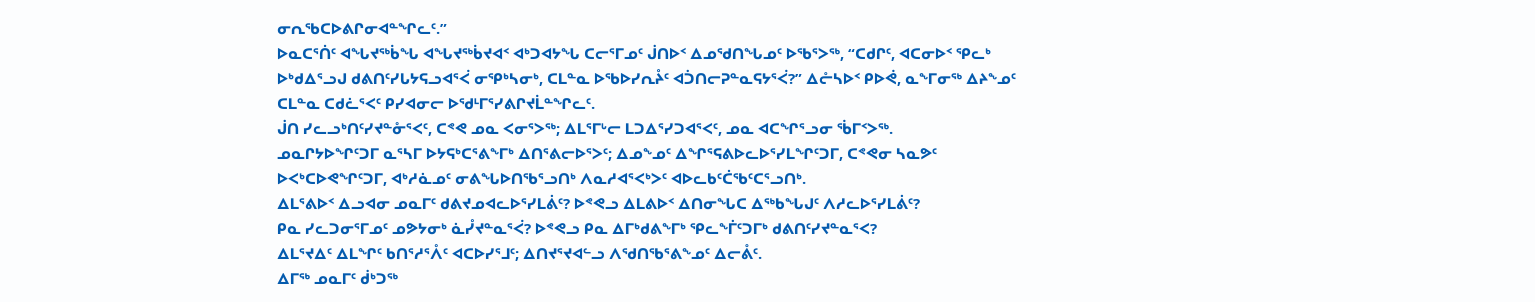ᓂᕆᖃᑕᐅᕕᒋᓂᐊᓐᖏᓚᑦ.”
ᐅᓇᑕᕐᑏᑦ ᐊᖓᔪᖅᑳᖓ ᐊᖓᔪᖅᑳᔪᐊᑉ ᐊᒃᑐᐊᔭᖓ ᑕᓕᕐᒥᓄᑦ ᒎᑎᐅᑉ ᐃᓄᖁᑎᖓᓄᑦ ᐅᖃᕐᐳᖅ, “ᑕᑯᒋᑦ, ᐊᑕᓂᐅᑉ ᕿᓚᒃ ᐅᒃᑯᐃᕐᓗᒍ ᑯᕕᑎᑦᓯᒐᔭᕋᓗᐊᕐᐹ ᓂᕿᒃᓴᓂᒃ, ᑕᒪᓐᓇ ᐅᖃᐅᓯᕆᔧᑦ ᐊᑑᑎᓕᕈᓐᓇᕋᔭᕐᐹ?” ᐃᓔᓴᐅᑉ ᑭᐅᕚ, ᓇᖕᒥᓂᖅ ᐃᔨᖕᓄᑦ ᑕᒪᓐᓇ ᑕᑯᓛᕐᐸᑦ ᑭᓯᐊᓂᓕ ᐅᖁᒻᒥᕐᓯᕕᒋᔪᒫᓐᖏᓚᑦ.
ᒎᑎ ᓯᓚᓗᒃᑎᑦᓯᔪᓐᓁᕐᐸᑦ, ᑕᕝᕙ ᓄᓇ ᐸᓂᕐᐳᖅ; ᐃᒪᕐᒥᒡᓕ ᒪᑐᐃᕐᓯᑐᐊᕐᐸᑦ, ᓄᓇ ᐊᑕᖏᕐᓗᓂ ᖄᒥᑉᐳᖅ.
ᓄᓇᒋᔭᐅᖏᑦᑐᒥ ᓇᕐᓴᒥ ᐅᔭᕋᒃᑕᕐᕕᖕᒥᒃ ᐃᑎᕐᕕᓕᐅᕐᐳᑦ; ᐃᓄᖕᓄᑦ ᐃᖏᕐᕋᕕᐅᓚᐅᕐᓯᒪᖏᑦᑐᒥ, ᑕᕝᕙᓂ ᓴᓇᕗᑦ ᐅᐸᒃᑕᐅᕙᖏᑦᑐᒥ, ᐊᒃᓱᓈᓄᑦ ᓂᕕᖓᐅᑎᖃᕐᓗᑎᒃ ᐱᓇᓱᐊᕐᐸᒃᐳᑦ ᐊᐅᓚᑲᑦᑖᖃᑦᑕᕐᓗᑎᒃ.
ᐃᒪᕐᕕᐅᑉ ᐃᓗᐊᓂ ᓄᓇᒥᑦ ᑯᕕᔪᓄᐊᓚᐅᕐᓯᒪᕖᑦ? ᐅᕝᕙᓗ ᐃᒪᕕᐅᑉ ᐃᑎᓂᖓᑕ ᐃᖅᑲᖓᒍᑦ ᐱᓱᓚᐅᕐᓯᒪᕖᑦ?
ᑭᓇ ᓯᓚᑐᓂᕐᒥᓄᑦ ᓄᕗᔭᓂᒃ ᓈᓮᔪᓐᓇᕐᐹ? ᐅᕝᕙᓗ ᑭᓇ ᐃᒥᒃᑯᕕᖕᒥᒃ ᕿᓚᖕᒦᑦᑐᒥᒃ ᑯᕕᑎᑦᓯᔪᓐᓇᕐᐸ?
ᐃᒪᕐᔪᐃᑦ ᐃᒪᖏᑦ ᑲᑎᕐᓱᕐᐰᑦ ᐊᑕᐅᓯᕐᒧᑦ; ᐃᑎᔪᕐᔪᐊᓪᓗ ᐱᖁᑎᖃᕐᕕᖕᓄᑦ ᐃᓕᕔᑦ.
ᐃᒥᖅ ᓄᓇᒥᑦ ᑰᒃᑐᖅ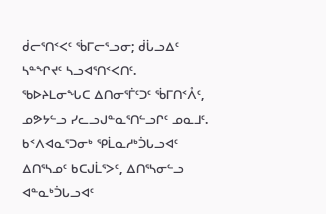ᑰᓕᕐᑎᑉᐸᑦ ᖄᒥᓕᕐᓗᓂ; ᑰᒑᓗᐃᑦ ᓴᓐᖏᔪᑦ ᓴᓗᐊᕐᑎᑉᐸᑎᑦ.
ᖃᐅᔨᒪᓂᖓᑕ ᐃᑎᓂᕐᒦᑦᑐᑦ ᖄᒥᑎᑉᐰᑦ, ᓄᕗᔭᓪᓗ ᓯᓚᓗᒍᓐᓇᕐᑎᓪᓗᒋᑦ ᓄᓇᒧᑦ.
ᑲᑉᐱᐊᓇᕐᑐᓂᒃ ᕿᒫᓇᓱᒃᑑᒐᓗᐊᑦ ᐃᑎᕐᓴᓄᑦ ᑲᑕᒍᒫᕐᐳᑦ, ᐃᑎᕐᓴᓂᓪᓗ ᐊᓐᓇᒃᑑᒐᓗᐊᑦ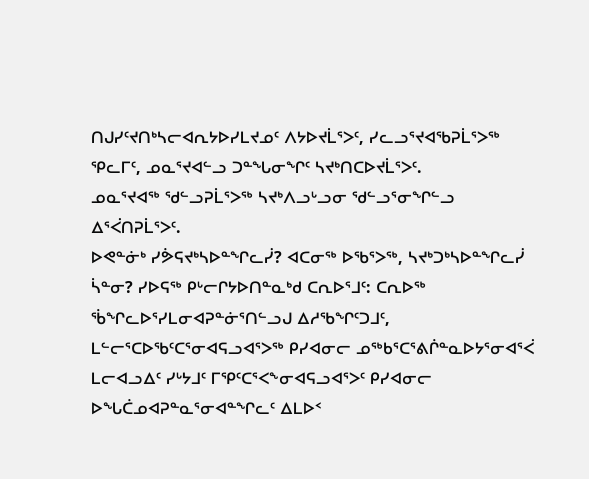ᑎᒍᓯᑦᔪᑎᒃᓴᓕᐊᕆᔭᐅᓯᒪᔪᓄᑦ ᐱᔭᐅᔪᒫᕐᐳᑦ, ᓯᓚᓗᕐᔪᐊᖃᕈᒫᕐᐳᖅ ᕿᓚᒥᑦ, ᓄᓇᕐᔪᐊᓪᓗ ᑐᓐᖓᓂᖏᑦ ᓴᔪᒃᑎᑕᐅᔪᒫᕐᐳᑦ.
ᓄᓇᕐᔪᐊᖅ ᖁᓪᓗᕈᒫᕐᐳᖅ ᓴᔪᒃᐱᓗᒡᓗᓂ ᖁᓪᓗᕐᓂᖏᓪᓗ ᐃᕐᐹᑎᕈᒫᕐᐳᑦ.
ᐅᕙᓐᓃᒃ ᓯᕘᕋᔪᒃᓴᐅᓐᖏᓚᓰ? ᐊᑕᓂᖅ ᐅᖃᕐᐳᖅ, ᓴᔪᒃᑐᒃᓴᐅᓐᖏᓚᓰ ᓵᓐᓂ? ᓯᐅᕋᖅ ᑭᒡᓕᒋᔭᐅᑎᓐᓇᒃᑯ ᑕᕆᐅᕐᒧᑦ: ᑕᕆᐅᖅ ᖄᖏᓚᐅᕐᓯᒪᓂᐊᕈᓐᓃᕐᑎᓪᓗᒍ ᐃᓱᖃᖏᑦᑐᒧᑦ, ᒪᓪᓕᕐᑕᐅᖃᑦᑕᕐᓂᐊᕋᓗᐊᕐᐳᖅ ᑭᓯᐊᓂᓕ ᓄᖅᑲᕐᑕᕐᕕᒌᓐᓇᐅᔭᕐᓂᐊᕐᐹ ᒪᓕᐊᓗᐃᑦ ᓯᒡᔭᒧᑦ ᒥᕿᑦᑕᕐᐸᖕᓂᐊᕋᓗᐊᕐᐳᑦ ᑭᓯᐊᓂᓕ ᐅᖓᑖᓄᐊᕈᓐᓇᕐᓂᐊᓐᖏᓚᑦ ᐃᒪᐅᑉ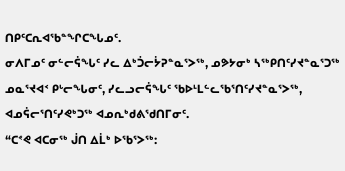ᑎᑭᑦᑕᕆᐊᖃᓐᖏᑕᖓᓄᑦ.
ᓂᐱᒥᓄᑦ ᓂᓪᓕᕌᖓᑦ ᓯᓚ ᐃᒃᑑᓕᔮᕈᓐᓇᕐᐳᖅ, ᓄᕗᔭᓂᒃ ᓴᖅᑭᑎᑦᓯᔪᓐᓇᕐᑐᖅ ᓄᓇᕐᔪᐊᑉ ᑭᒡᓕᖓᓂᑦ, ᓯᓚᓗᓕᕌᖓᑦ ᖃᐅᒻᒪᓪᓚᖃᕐᑎᑦᓯᔪᓐᓇᕐᐳᖅ, ᐊᓄᕌᓕᕐᑎᑦᓯᕙᒃᑐᖅ ᐊᓄᕆᒃᑯᕕᖁᑎᒥᓂᑦ.
“ᑕᕝᕙ ᐊᑕᓂᖅ ᒎᑎ ᐃᒫᒃ ᐅᖃᕐᐳᖅ: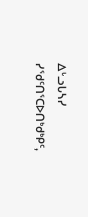ᐃᒡᓗᒐᓴᓯ ᓯᖁᑦᑎᕐᑕᐅᑎᒃᑯᒃᑭᑦ,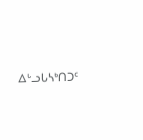ᐃᒡᓗᒐᓴᒃᑎᑐᑦ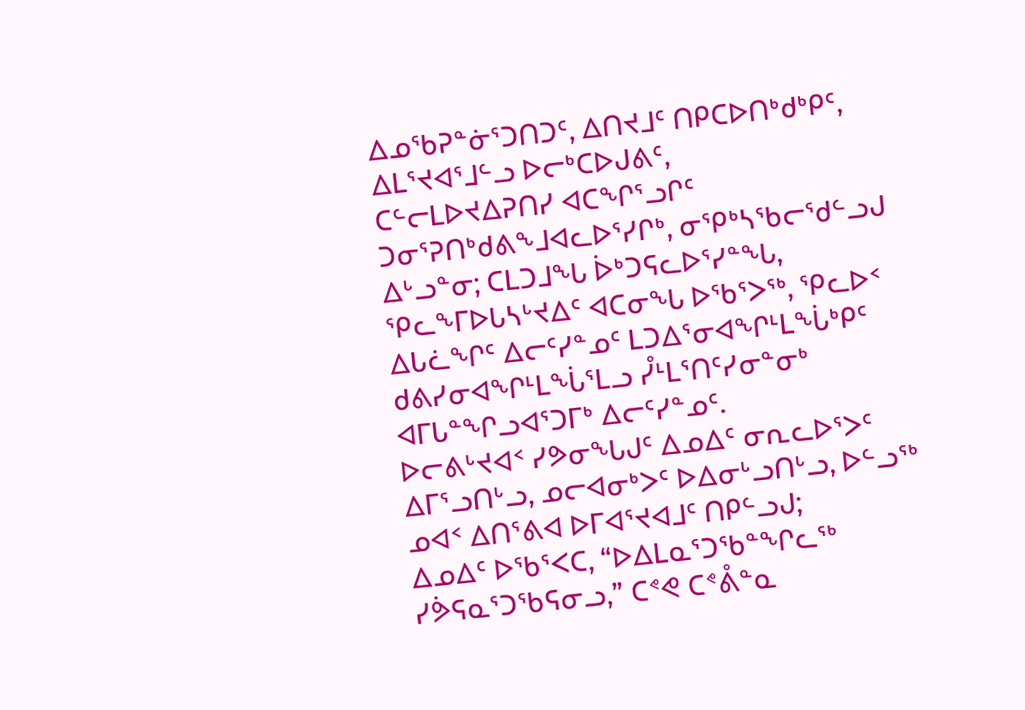ᐃᓄᖃᕈᓐᓃᕐᑐᑎᑐᑦ, ᐃᑎᔪᒧᑦ ᑎᑭᑕᐅᑎᒃᑯᒃᑭᑦ, ᐃᒪᕐᔪᐊᕐᒧᓪᓗ ᐅᓕᒃᑕᐅᒍᕕᑦ,
ᑕᓪᓕᒪᐅᔪᐃᕈᑎᓯ ᐊᑕᖏᕐᓗᒋᑦ ᑐᓂᕐᕈᑎᒃᑯᕕᖕᒧᐊᓚᐅᕐᓯᒋᒃ, ᓂᕿᒃᓴᖃᓕᖁᓪᓗᒍ ᐃᒡᓗᓐᓂ; ᑕᒪᑐᒧᖓ ᐆᒃᑐᕋᓚᐅᕐᓯᓐᖓ, ᕿᓚᖕᒥᐅᒐᓴᒡᔪᐃᑦ ᐊᑕᓂᖓ ᐅᖃᕐᐳᖅ, ᕿᓚᐅᑉ ᐃᒐᓛᖏᑦ ᐃᓕᑦᓯᓐᓄᑦ ᒪᑐᐃᕐᓂᐊᖏᒻᒪᖔᒃᑭᑦ ᑯᕕᓯᓂᐊᖏᒻᒪᖔᕐᒪᓗ ᓮᒻᒪᕐᑎᑦᓯᓂᓐᓂᒃ ᐊᒥᒐᓐᖏᓗᐊᕐᑐᒥᒃ ᐃᓕᑦᓯᓐᓄᑦ.
ᐅᓕᕕᒡᔪᐊᑉ ᓯᕗᓂᖓᒍᑦ ᐃᓄᐃᑦ ᓂᕆᓚᐅᕐᐳᑦ ᐃᒥᕐᓗᑎᒡᓗ, ᓄᓕᐊᓂᒃᐳᑦ ᐅᐃᓂᒡᓗᑎᒡᓗ, ᐅᓪᓗᖅ ᓄᐊᑉ ᐃᑎᕐᕕᐊ ᐅᒥᐊᕐᔪᐊᒧᑦ ᑎᑭᓪᓗᒍ;
ᐃᓄᐃᑦ ᐅᖃᕐᐸᑕ, “ᐅᐃᒪᓇᕐᑐᖃᓐᖏᓚᖅ ᓯᕘᕋᓇᕐᑐᖃᕋᓂᓗ,” ᑕᕝᕙ ᑕᕝᕔᓐᓇ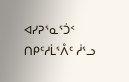ᐊᓯᕈᕐᓇᕐᑑᑉ ᑎᑭᑦᓱᒫᕐᐰᑦ ᓲᕐᓗ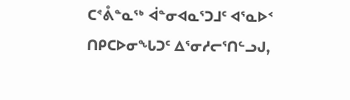ᑕᕝᕔᓐᓇᖅ ᐋᓐᓂᐊᓇᕐᑐᒧᑦ ᐊᕐᓇᐅᑉ ᑎᑭᑕᐅᓂᖓᑐᑦ ᐃᕐᓂᓱᓕᕐᑎᓪᓗᒍ,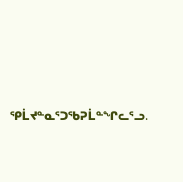ᕿᒫᔪᓐᓇᕐᑐᖃᕈᒫᓐᖏᓚᕐᓗ.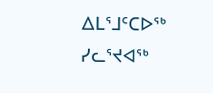ᐃᒪᕐᒧᑦᑕᐅᖅ ᓯᓚᕐᔪᐊᖅ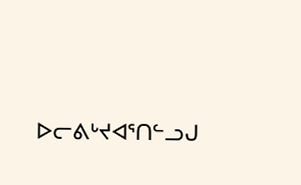ᐅᓕᕕᒡᔪᐊᕐᑎᓪᓗᒍ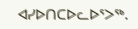ᐊᓯᐅᑎᑕᐅᓚᐅᕐᐳᖅ.